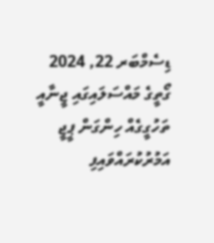ޑިސެމްބަރ 22, 2024
ގޯތީގެ މައްސަލައިގައި ޖީނާއީ ތަހުގީގެއް ހިންގަން ޕީޖީ އަމުރުކުރައްވައިފި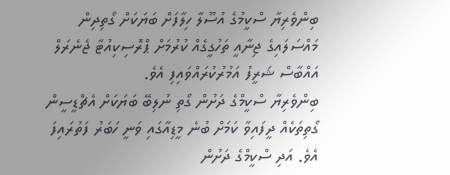ބިންވެރިޔާ ސްކީމުގެ އުސޫލާ ހިލާފަށް ބަޔަކަށް ގޯތިދިން މައްސަލައިގެ ޖިނާއީ ތަހުގީގެއް ކުރުމަށް ޕްރޮސިކިއުޓާ ޖެނެރަލް އައްބާސް ޝަރީފު އަމުރުކުރައްވައިފި އެވެ.
ބިންވެރިޔާ ސްކީމްގެ ދަށުން ގޯތި ނުލިބޭ ބަޔަކަށް އެޗްޑީސީން ގޯތިތަކެއް ދީފައިވާ ކަމަށް ބުނެ މީޑިއާގައި ވަނީ ހަބަރު ފަތުރައިފަ އެވެ. އަދި ސްކީމްގެ ދަށުން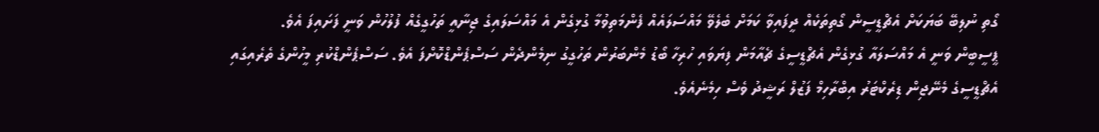ގޯތި ނުލިބޭ ބަޔަކަށް އެޗްޑީސީން ގޯތިތަކެއް ދީފައިވާ ކަމަށް ބެލެވޭ މައްސަލައެއް ފެންމަތިވުމާ ގުޅިގެން އެ މައްސަލައިގެ ޖިނާއީ ތަހުގީގެއް ފުލުހުން ވަނީ ފަށައިފަ އެވެ.
ޕީސީބީން ވަނީ އެ މައްސަލައާ ގުޅިގެން އެޗްޑީސީގެ ޗެއާމަން ފިޔަވައި ހުރިހާ ބޯޑު މެންބަރުން ތަހުގީގު ނިމެންދެން ސަސްޕެންޑްކޮށްފަ އެވެ. ސަސްޕެންޑްކުރި މީހުންގެ ތެރެއިގައި އެޗްޑީސީގެ މެނޭޖިން ޑިރެކްޓަރު އިބްރާހިމް ފަޒުލް ރަޝީދު ވެސް ހިމެނެއެވެ.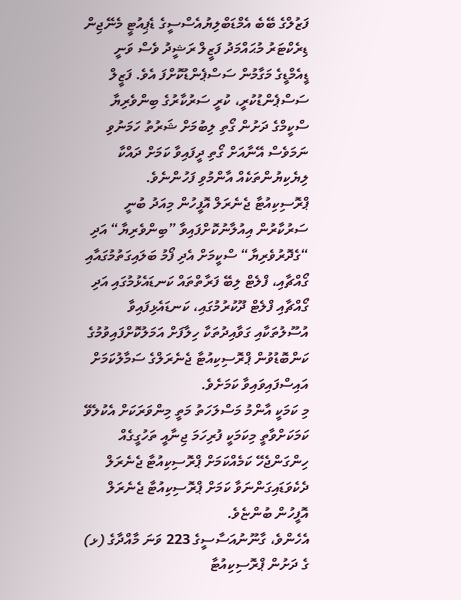ފަޒުލްގެ ބޭބެ އެމްޑަބްލިޔުއެސްސީގެ ޑެޕިއުޓީ މެނޭޖިން ޑިރެކްޓަރު މުޙައްމަދު ފަޒީލް ރަޝީދު ވެސް ވަނީ ޑީއެމްޑީގެ މަގާމުން ސަސްޕެންޑުކޮށްފަ އެވެ. ފަޒީލް ސަސްޕެންޑުކުރީ، ކުރީ ސަރުކާރުގެ ބިންވެރިޔާ ސްކީމްގެ ދަށުން ގޯތި ލިބުމަށް ޝަރުތު ހަމަނުވި ނަމަވެސް އޭނާއަށް ގޯތި ދީފައިވާ ކަމަށް ދައްކާ ލިޔެކިޔުންތަކެއް އާންމުވި ފަހުންނެވެ.
ޕްރޮސިކިއުޓާ ޖެނެރަލް އޮފީހުން މިއަދު ބުނީ ސަރުކާރުން އިއުލާނުކޮށްފައިވާ ”ބިންވެރިޔާ“ އަދި “ގެދޮރުވެރިޔާ“ ސްކީމަށް އެދި ފޯމު ބަލައިގަތުމުގައާއި ގޯއްޗާއި، ފްލެޓް ލިބޭ ފަރާތްތައް ކަނޑައެޅުމުގައި އަދި ގޯއްޗާއި ފްލެޓް ދޫކުރުމުގައި، ކަނޑައެޅިފައިވާ އުސޫލުތަކާއި ގަވާއިދުތަކާ ހިލާފަށް އަމަލުކޮށްފައިވުމުގެ ކަންބޮޑުވުން ޕްރޮސިކިއުޓާ ޖެނެރަލްގެ ސަމާލުކަމަށް އައިސްފައިވައިވާ ކަމަށެވެ.
މި ކަމަކީ އާންމު މަސްލަހަތު މަތީ މިންވަރަކަށް އެކުލެވޭ ކަމަކަށްވާތީ މިކަމަކީ ފުރިހަމަ ޖިނާއީ ތަހުގީގެއް ހިންގަންޖެހޭ ކަމެއްކަމަށް ޕްރޮސިކިއުޓާ ޖެނެރަލް ދެކެވަޑައިގަންނަވާ ކަމަށް ޕްރޮސިކިއުޓާ ޖެނެރަލް އޮފީހުން ބުންޏެވެ.
އެހެންވެ، ގާނޫނުއަސާސީގެ 223 ވަނަ މާއްދާގެ (ޅ) ގެ ދަށުން ޕްރޮސިކިއުޓާ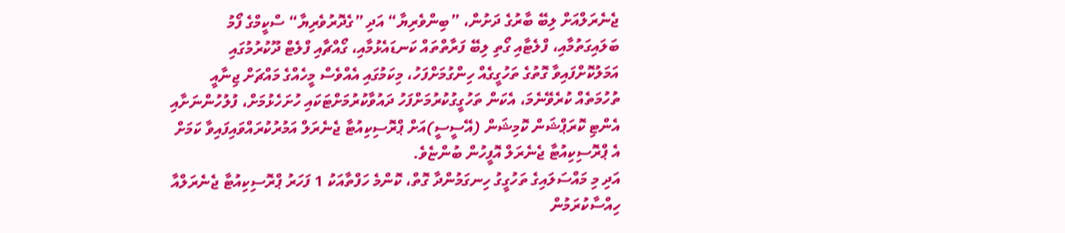ޖެނެރަލްއަށް ލިބޭ ބާރުގެ ދަށުން، ”ބިންވެރިޔާ“ އަދި ”ގެދޮރުވެރިޔާ“ ސްކީމްގެ ފޯމު ބަލައިގަތުމާއި، ފްލެޓާއި ގޯތި ލިބޭ ފަރާތްތައް ކަނޑައެޅުމާއި، ގޯއްޗާއި ފްލެޓް ދޫކުރުމުގައި އަމަލުކޮށްފައިވާ ގޮތުގެ ތަހުގީގެއް ހިންގުމަށްފަހު، މިކަމުގައި އެއްވެސް މީހެއްގެ މައްޗަށް ޖިނާއީ ތުހުމަތެއް ކުރެވޭނެމަ، އެކަން ތަހުގީގުކުރުމަށްފަހު ދައުވާކުރުމަށްޓަކައި ހުށަހެޅުމަށް، ފުލުހުންނަށާއި އެންޓި ކޮރަޕްޝަން ކޮމިޝަން (އޭސީސީ)އަށް ޕްރޮސިކިއުޓާ ޖެނެރަލް އަމުރުކުރައްވައިފައިވާ ކަމަށް އެ ޕްރޮސިކިއުޓާ ޖެނެރަލް އޮފީހުން ބުންޏެވެ.
އަދި މި މައްސަލައިގެ ތަހުގީގު ހިނގަމުންދާ ގޮތް، ކޮންމެ ހަފްތާއަކު 1 ފަހަރު ޕްރޮސިކިއުޓާ ޖެނެރަލްއާ ހިއްސާކުރަމުން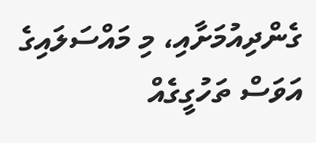ގެންދިއުމަށާއި، މި މައްސަލައިގެ އަވަސް ތަހުގީގެއް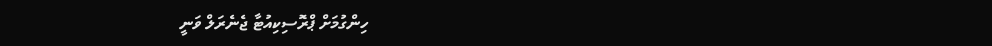ހިންގުމަށް ޕްރޮސިކިއުޓާ ޖެނެރަލް ވަނީ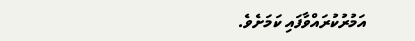އަމުރުކުރައްވާފައި ކަމަށެވެ.